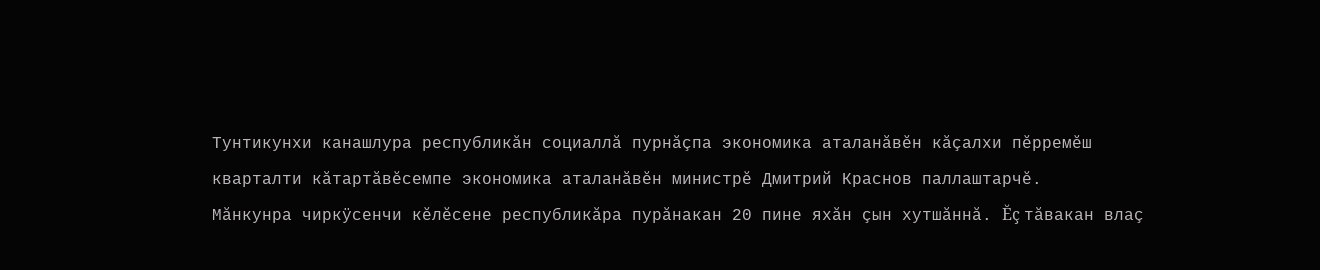Тунтикунхи канашлура республикăн социаллă пурнăçпа экономика аталанăвĕн кăçалхи пĕрремĕш кварталти кăтартăвĕсемпе экономика аталанăвĕн министрĕ Дмитрий Краснов паллаштарчĕ.
Мăнкунра чиркÿсенчи кĕлĕсене республикăра пурăнакан 20 пине яхăн çын хутшăннă. Ĕç тăвакан влаç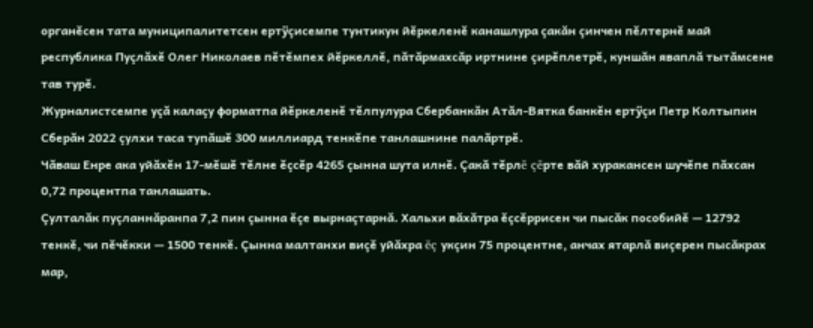органĕсен тата муниципалитетсен ертÿçисемпе тунтикун йĕркеленĕ канашлура çакăн çинчен пĕлтернĕ май республика Пуçлăхĕ Олег Николаев пĕтĕмпех йĕркеллĕ, пăтăрмахсăр иртнине çирĕплетрĕ, куншăн яваплă тытăмсене тав турĕ.
Журналистсемпе уçă калаçу форматпа йĕркеленĕ тĕлпулура Сбербанкăн Атăл-Вятка банкĕн ертÿçи Петр Колтыпин Сберăн 2022 çулхи таса тупăшĕ 300 миллиард тенкĕпе танлашнине палăртрĕ.
Чăваш Енре ака уйăхĕн 17-мĕшĕ тĕлне ĕçсĕр 4265 çынна шута илнĕ. Çакă тĕрлĕ çĕрте вăй хуракансен шучĕпе пăхсан 0,72 процентпа танлашать.
Çулталăк пуçланнăранпа 7,2 пин çынна ĕçе вырнаçтарнă. Хальхи вăхăтра ĕçсĕррисен чи пысăк пособийĕ — 12792 тенкĕ, чи пĕчĕкки — 1500 тенкĕ. Çынна малтанхи виçĕ уйăхра ĕç укçин 75 процентне, анчах ятарлă виçерен пысăкрах мар,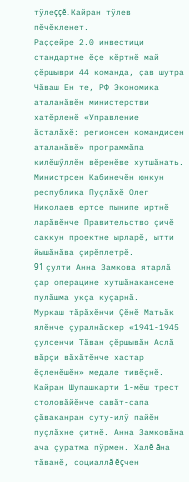тÿлеççĕ. Кайран тÿлев пĕчĕкленет.
Раҫҫейре 2.0 инвестици стандартне ӗҫе кӗртнӗ май ҫӗршыври 44 команда, ҫав шутра Чӑваш Ен те, РФ Экономика аталанӑвӗн министерстви хатӗрленӗ «Управление ӑсталӑхӗ: регионсен командисен аталанӑвӗ» программӑпа килӗшӳллӗн вӗренӗве хутшӑнать.
Министрсен Кабинечĕн юнкун республика Пуçлăхĕ Олег Николаев ертсе пынипе иртнĕ ларăвĕнче Правительство çичĕ саккун проектне ырларĕ, ытти йышăнăва çирĕплетрĕ.
91 çулти Анна Замкова ятарлă çар операцине хутшăнакансене пулăшма укçа куçарнă.
Муркаш тăрăхĕнчи Çĕнĕ Матьăк ялĕнче çуралнăскер «1941-1945 çулсенчи Тăван çĕршывăн Аслă вăрçи вăхăтĕнче хастар ĕçленĕшĕн» медале тивĕçнĕ. Кайран Шупашкарти 1-мĕш трест столовăйĕнче савăт-сапа çăваканран суту-илÿ пайĕн пуçлăхне çитнĕ. Анна Замковăна ача çуратма пÿрмен. Халĕ ăна тăванĕ, социаллă ĕçчен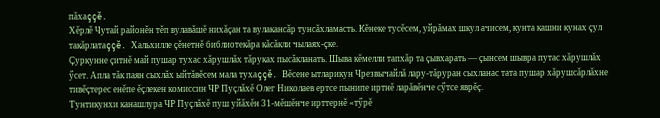пăхаççĕ.
Хĕрлĕ Чутай районĕн тĕп вулавăшĕ нихăçан та вулакансăр тунсăхламасть. Кĕнеке тусĕсем, уйрăмах шкул ачисем, кунта кашни кунах çул такăрлатаççĕ. Хальхилле çĕнетнĕ библиотекăра кăсăкли чылаях-çке.
Çуркунне çитнĕ май пушар тухас хăрушлăх тăруках пысăкланать. Шыва кĕмелли тапхăр та çывхарать — çынсем шывра путас хăрушлăх ӳсет. Апла тăк паян сыхлăх ыйтăвĕсем мала тухаççĕ. Вĕсене ытларикун Чрезвычайлă лару-тăруран сыхланас тата пушар хăрушсăрлăхне тивĕçтерес енĕпе ĕçлекен комиссин ЧР Пуçлăхĕ Олег Николаев ертсе пынипе иртнĕ ларăвĕнче сӳтсе яврĕç.
Тунтикунхи канашлура ЧР Пуçлăхĕ пуш уйăхĕн 31-мĕшĕнче ирттернĕ «тӳрĕ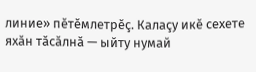линие» пĕтĕмлетрĕç. Калаçу икĕ сехете яхăн тăсăлнă — ыйту нумай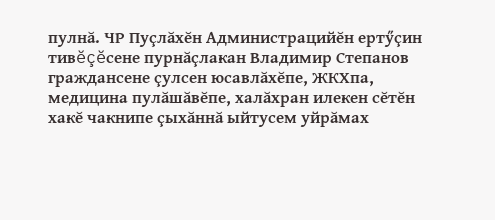пулнă. ЧР Пуçлăхĕн Администрацийĕн ертӳçин тивĕçĕсене пурнăçлакан Владимир Степанов граждансене çулсен юсавлăхĕпе, ЖКХпа, медицина пулăшăвĕпе, халăхран илекен сĕтĕн хакĕ чакнипе çыхăннă ыйтусем уйрăмах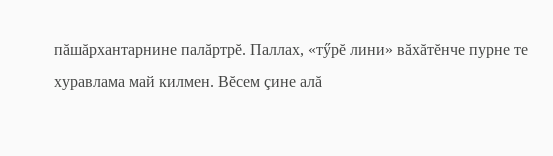пăшăрхантарнине палăртрĕ. Паллах, «тӳрĕ лини» вăхăтĕнче пурне те хуравлама май килмен. Вĕсем çине алă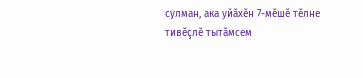сулман, ака уйăхĕн 7-мĕшĕ тĕлне тивĕçлĕ тытăмсем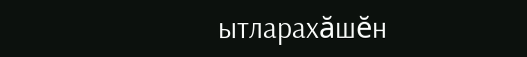ытларахăшĕн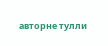авторне тулли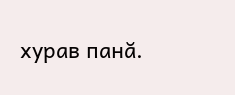хурав панă.